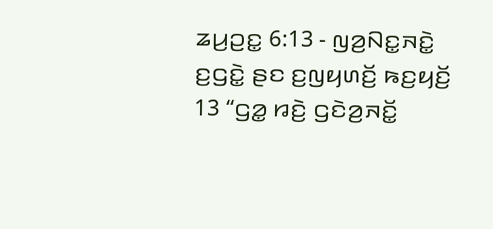ꤘꤣ꤬ꤑꤢ꤭ 6:13 - ꤜꤤ꤬ꤡꤢ꤭ꤏꤢꤧ꤭ ꤢ꤬ꤞꤢꤧ꤭ ꤔꤢ ꤢ꤬ꤜꤟꤛꤢꤩ꤬ ꤒꤢ꤬ꤟꤢꤩ꤬
13 “ꤞꤤ꤭ ꤙꤢꤧ꤬ ꤞꤢꤧꤤ꤬ꤏꤢꤩ꤭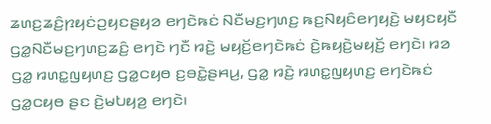ꤘꤛꤢ꤬ꤘꤢꤨ꤬ꤐꤟꤢꤦꤑꤟꤢꤔꤟꤤ ꤕꤚꤢꤧꤒꤢꤦ ꤡꤢꤪꤗꤢ꤬ꤚꤛꤢ꤬ ꤒꤢ꤬ꤡꤟꤢꤨꤕꤚꤟꤢꤧ꤬ ꤗꤟꤢꤟꤢꤪ ꤞꤤ꤭ꤡꤢꤪꤗꤢ꤬ꤚꤛꤢ꤬ꤘꤢꤨ꤬ ꤕꤚꤢꤧ ꤚꤢꤪ ꤙꤢꤧ꤬ ꤗꤟꤢꤩ꤬ꤕꤚꤢꤧꤒꤢꤦ ꤢꤧ꤬ꤒꤟꤢꤧ꤬ꤗꤟꤢꤩ꤬ ꤕꤚꤢꤧ꤯ ꤙꤤ ꤞꤤ꤭ ꤙꤛꤢ꤭ꤜꤟꤛꤢ꤬ ꤞꤤ꤭ꤍꤟꤥ ꤢ꤬ꤋꤢꤧ꤭ꤔꤌꤣ꤬, ꤞꤤ꤭ ꤙꤢꤧ꤬ ꤙꤛꤢ꤭ꤜꤟꤛꤢ꤬ ꤕꤚꤢꤧꤒꤢꤦ ꤞꤤ꤭ꤍꤟꤥ ꤔꤢ ꤢꤧ꤬ꤗꤝꤟꤤ꤬ ꤕꤚꤢꤧ꤯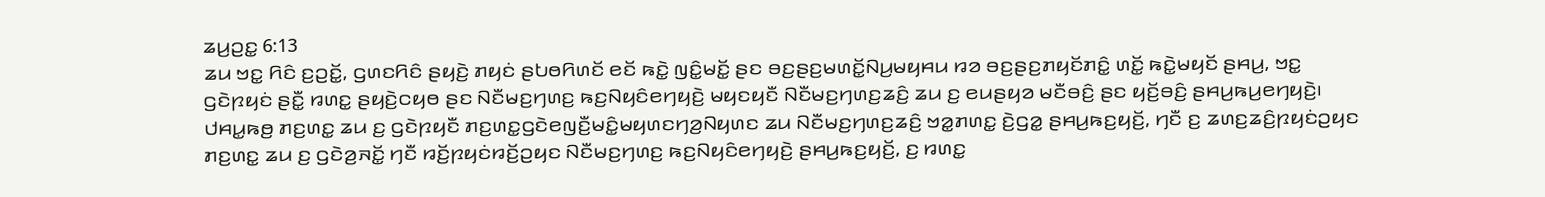ꤘꤣ꤬ꤑꤢ꤭ 6:13
ꤘꤣ ꤠꤢ꤭ ꤖꤢꤨ ꤢ꤬ꤑꤢꤩ꤭, ꤞꤛꤢꤖꤢꤨ ꤔꤟꤢꤧ꤬ ꤊꤟꤢꤦ ꤔꤝꤥꤖꤛꤢꤩ ꤕꤢꤩ ꤒꤢꤧ꤭ ꤜꤢꤨ꤭ꤗꤢꤩ꤭ ꤔꤢ ꤋꤢ꤬ꤔꤢ꤬ꤗꤛꤢꤩ꤭ꤡꤣ꤬ꤗꤟꤌꤣ ꤙꤤ ꤋꤢ꤬ꤔꤢ꤬ꤊꤟꤢꤩꤊꤢꤨ꤭ ꤛꤢꤩ꤭ ꤒꤢꤧ꤭ꤗꤟꤢꤩ ꤔꤌꤣ꤬, ꤠꤢ꤭ ꤞꤢꤧꤐꤟꤢꤦ ꤔꤢꤪ꤭ ꤙꤛꤢ꤭ ꤔꤟꤢꤧ꤬ꤍꤟꤥ ꤔꤢ ꤡꤢꤪꤗꤢ꤬ꤚꤛꤢ꤬ ꤒꤢ꤬ꤡꤟꤢꤨꤕꤚꤟꤢꤧ꤬ ꤗꤟꤢꤟꤢꤪ ꤡꤢꤪꤗꤢ꤬ꤚꤛꤢ꤬ꤘꤢꤨ꤬ ꤘꤣ ꤢ꤬ ꤕꤣꤔꤟꤤ ꤗꤢꤪꤋꤢꤨ꤬ ꤔꤢ ꤟꤢꤩ꤬ꤋꤢꤨ꤬ ꤔꤌꤣ꤬ꤒꤣ꤬ꤕꤚꤟꤢꤧ꤬꤯
ꤓꤌꤣ꤭ꤒꤥ꤬ ꤊꤢ꤬ꤛꤢ꤭ ꤘꤣ ꤢ꤬ ꤞꤢꤧꤐꤟꤢꤪ ꤊꤢ꤬ꤛꤢ꤭ꤞꤢꤧꤕꤜꤢꤪ꤬ꤗꤢꤨ꤭ꤗꤟꤛꤢꤚꤤ꤬ꤡꤟꤛꤢ ꤘꤣ ꤡꤢꤪꤗꤢ꤬ꤚꤛꤢ꤬ꤘꤢꤨ꤬ ꤠꤤ꤭ꤊꤛꤢ꤭ ꤢꤧ꤬ꤞꤤ꤭ ꤔꤌꤣ꤬ꤒꤢ꤬ꤟꤢꤩ꤬, ꤚꤢꤪ ꤢ꤬ ꤘꤛꤢ꤬ꤘꤢꤨ꤬ꤐꤟꤢꤦꤑꤟꤢ ꤊꤢ꤬ꤛꤢ꤭ ꤘꤣ ꤢ꤬ ꤞꤢꤧꤤ꤬ꤏꤢꤩ꤭ ꤚꤢꤪ ꤙꤢꤩ꤬ꤐꤟꤢꤦꤙꤢꤩ꤬ꤑꤟꤢ ꤡꤢꤪꤗꤢ꤬ꤚꤛꤢ꤬ ꤒꤢ꤬ꤡꤟꤢꤨꤕꤚꤟꤢꤧ꤬ ꤔꤌꤣ꤬ꤒꤢ꤬ꤟꤢꤩ꤬, ꤢ꤬ ꤙꤛꤢ꤭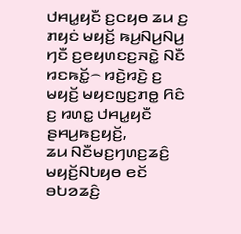ꤓꤌꤣ꤭ꤟꤢꤪ ꤢ꤬ꤍꤟꤥ ꤘꤣ ꤢ꤬ ꤊꤟꤢꤦ ꤗꤟꤢꤩ꤬ ꤒꤣ꤬ꤡꤣ꤬ꤡꤣ꤬ ꤚꤢꤪ ꤢ꤬ꤕꤟꤛꤢꤢ꤬ꤏꤢꤧ꤭ ꤡꤢꤪ ꤙꤢꤒꤢꤩ꤭꤮ ꤙꤢꤧ꤬ꤙꤢꤧ꤬ ꤢ꤬ ꤗꤟꤢꤩ꤬ ꤗꤟꤢꤜꤢ꤬ꤊꤥ꤭ ꤖꤢꤨ ꤢ꤬ ꤙꤛꤢ꤭ ꤓꤌꤣ꤭ꤟꤢꤪ ꤔꤌꤣ꤬ꤒꤢ꤬ꤟꤢꤩ꤬,
ꤘꤣ ꤡꤢꤪꤗꤢ꤬ꤚꤛꤢ꤬ꤘꤢꤨ꤬ ꤗꤟꤢꤩ꤬ꤡꤝꤟꤥ ꤕꤢꤩ ꤋꤝꤤꤘꤢꤨ꤬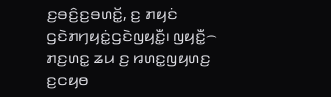ꤢ꤬ꤋꤢꤨ꤬ꤢ꤬ꤋꤛꤢꤩ꤭, ꤢ꤬ ꤊꤟꤢꤦ ꤞꤢꤧꤊꤚꤟꤢꤦ꤭ꤞꤢꤧꤜꤟꤢꤪ꤭꤯ ꤜꤟꤢꤪ꤭꤮ ꤊꤢ꤬ꤛꤢ꤭ ꤘꤣ ꤢ꤬ ꤙꤛꤢ꤭ꤜꤟꤛꤢ꤬ ꤢ꤬ꤍꤟꤥ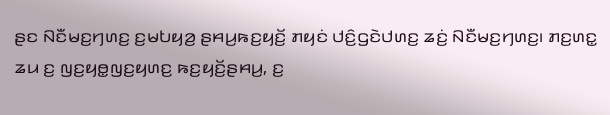ꤔꤢ ꤡꤢꤪꤗꤢ꤬ꤚꤛꤢ꤬ ꤢ꤬ꤗꤝꤟꤤ꤬ ꤔꤌꤣ꤬ꤒꤢ꤬ꤟꤢꤩ꤬ ꤊꤟꤢꤦ ꤓꤢꤨ꤬ꤞꤢꤧꤓꤛꤢ꤬ ꤘꤢꤦ꤬ ꤡꤢꤪꤗꤢ꤬ꤚꤛꤢ꤬꤯ ꤊꤢ꤬ꤛꤢ꤭ ꤘꤣ ꤢ꤬ ꤜꤢ꤬ꤟꤥ꤭ꤜꤢ꤬ꤟꤛꤢ꤬ ꤒꤢ꤬ꤟꤢꤩ꤬ꤔꤌꤣ꤬, ꤢ꤬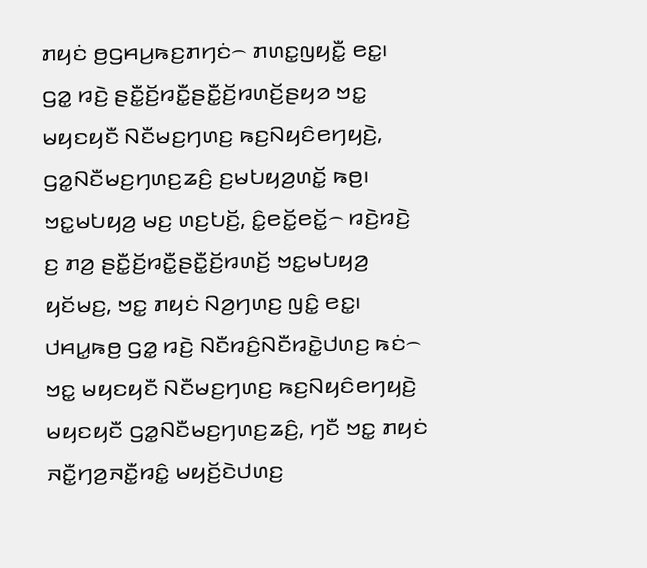ꤊꤟꤢꤦ ꤥ꤬ꤞꤌꤣ꤬ꤒꤢ꤬ꤊꤚꤢꤦ꤮ ꤊꤛꤢ꤭ꤜꤟꤢꤪ꤭ ꤕꤢ꤭꤯
ꤞꤤ꤭ ꤙꤢꤧ꤬ ꤔꤢꤪ꤭ꤢꤩ꤬ꤙꤢꤪ꤭ꤔꤢꤪ꤭ꤢꤩ꤬ꤙꤛꤢꤩ꤬ꤔꤟꤤ ꤠꤢ꤭ ꤗꤟꤢꤟꤢꤪ ꤡꤢꤪꤗꤢ꤬ꤚꤛꤢ꤬ ꤒꤢ꤬ꤡꤟꤢꤨꤕꤚꤟꤢꤧ꤬, ꤞꤤ꤭ꤡꤢꤪꤗꤢ꤬ꤚꤛꤢ꤬ꤘꤢꤨ꤬ ꤢ꤬ꤗꤝꤟꤤ꤬ꤛꤢꤩ꤭ ꤒꤥ꤬꤯ ꤠꤢ꤭ꤗꤝꤟꤤ꤬ ꤗꤢ꤬ ꤛꤢ꤬ꤝꤢꤩ꤬, ꤢꤨ꤭ꤕꤢꤩ꤭ꤕꤢꤩ꤭꤮ ꤙꤢꤧ꤬ꤙꤢꤧ꤬ ꤢ꤬ ꤊꤤ꤬ ꤔꤢꤪ꤭ꤢꤩ꤬ꤙꤢꤪ꤭ꤔꤢꤪ꤭ꤢꤩ꤬ꤙꤛꤢꤩ꤬ ꤠꤢ꤭ꤗꤝꤟꤤ꤬ ꤟꤢꤩꤗꤢ꤬, ꤠꤢ꤭ ꤊꤟꤢꤦ ꤡꤤ꤬ꤚꤛꤢ꤬ ꤜꤢꤨ꤭ ꤕꤢ꤭꤯
ꤓꤌꤣ꤭ꤒꤥ꤬ ꤞꤤ꤭ ꤙꤢꤧ꤬ ꤡꤢꤪꤙꤢꤨ꤬ꤡꤢꤪꤙꤢꤧ꤭ꤓꤛꤢ꤬ ꤒꤢꤦ꤮ ꤠꤢ꤭ ꤗꤟꤢꤟꤢꤪ ꤡꤢꤪꤗꤢ꤬ꤚꤛꤢ꤬ ꤒꤢ꤬ꤡꤟꤢꤨꤕꤚꤟꤢꤧ꤬ ꤗꤟꤢꤟꤢꤪ ꤞꤤ꤭ꤡꤢꤪꤗꤢ꤬ꤚꤛꤢ꤬ꤘꤢꤨ꤬, ꤚꤢꤪ ꤠꤢ꤭ ꤊꤟꤢꤦ ꤏꤢꤪ꤭ꤚꤤ꤬ꤏꤢꤪ꤭ꤙꤢꤨ꤭ ꤗꤟꤢꤩ꤬ꤢꤧꤓꤛꤢ꤬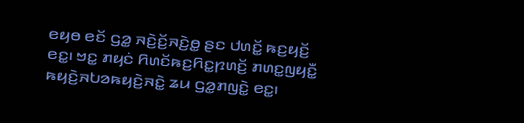ꤕꤟꤥ ꤕꤢꤩ ꤞꤤ꤭ ꤏꤢꤧ꤬ꤢꤩ꤬ꤏꤢꤧ꤬ꤥ꤭ ꤔꤢ ꤓꤛꤢꤩ꤭ ꤒꤢ꤬ꤟꤢꤩ꤬ ꤕꤢ꤭꤯ ꤠꤢ꤭ ꤊꤟꤢꤦ ꤖꤛꤢꤩꤒꤢ꤬ꤖꤢ꤭ꤐꤛꤢꤩ꤬ ꤊꤛꤢ꤭ꤜꤟꤢꤪ꤭ ꤒꤟꤢꤧ꤬ꤏꤝꤤꤒꤟꤢꤧ꤬ꤏꤢꤧ꤭ ꤘꤣ ꤞꤤ꤭ꤊꤜꤢꤧ꤭ ꤕꤢ꤭꤯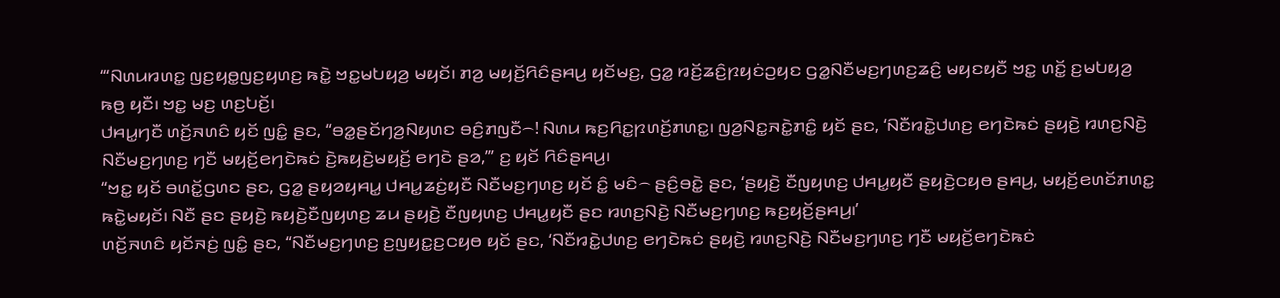“‘ꤡꤛꤣꤙꤛꤢ꤭ ꤜꤢ꤬ꤟꤥ꤭ꤜꤢ꤬ꤟꤛꤢ꤬ ꤒꤢꤧ꤭ ꤠꤢ꤭ꤗꤝꤟꤤ꤬ ꤗꤟꤢꤩ꤯ ꤊꤤ꤬ ꤗꤟꤢꤩ꤬ꤖꤢꤨꤔꤌꤣ꤬ ꤟꤢꤩꤗꤢ꤬, ꤞꤤ꤭ ꤙꤢꤩ꤬ꤘꤢꤨ꤬ꤐꤟꤢꤦꤑꤟꤢ ꤞꤤ꤭ꤡꤢꤪꤗꤢ꤬ꤚꤛꤢ꤬ꤘꤢꤨ꤬ ꤗꤟꤢꤟꤢꤪ ꤠꤢ꤭ ꤛꤢꤩ꤭ ꤢ꤬ꤗꤝꤟꤤ꤬ ꤒꤥ꤬ ꤟꤢꤪ꤯ ꤠꤢ꤭ ꤗꤢ꤬ ꤛꤢ꤬ꤝꤢꤩ꤬꤯
ꤓꤌꤣ꤭ꤚꤢꤪ ꤛꤢꤩ꤬ꤏꤛꤢꤨ ꤟꤢꤩ ꤜꤢꤨ꤭ ꤔꤢ, “ꤋꤤ꤭ꤔꤢꤩꤚꤤ꤬ꤡꤟꤛꤢ ꤋꤢꤨ꤬ꤊꤜꤢꤪ꤮! ꤡꤛꤣ ꤒꤢ꤬ꤖꤢ꤭ꤐꤛꤢꤩ꤬ꤊꤛꤢ꤭꤯ ꤜꤤ꤬ꤡꤢ꤭ꤏꤢꤧ꤭ꤊꤢꤨ꤭ ꤟꤢꤩ ꤔꤢ, ‘ꤡꤢꤪꤙꤢꤧ꤭ꤓꤛꤢ꤬ ꤕꤚꤢꤧꤒꤢꤦ ꤔꤟꤢꤧ꤬ ꤙꤛꤢ꤬ꤡꤢꤧ꤬ ꤡꤢꤪꤗꤢ꤬ꤚꤛꤢ꤬ ꤚꤢꤪ ꤗꤟꤢꤩ꤬ꤕꤚꤢꤧꤒꤢꤦ ꤢꤧ꤬ꤒꤟꤢꤧ꤬ꤗꤟꤢꤩ꤬ ꤕꤚꤢꤧ ꤔꤤ,’” ꤢ꤬ ꤟꤢꤩ ꤖꤢꤨꤔꤌꤣ꤬꤯
“ꤠꤢ꤭ ꤟꤢꤩ ꤋꤛꤢꤩ꤭ꤞꤛꤢ ꤔꤢ, ꤞꤤ꤭ ꤔꤟꤤꤟꤌꤣ꤭ ꤓꤌꤣ꤭ꤘꤢꤦ꤬ꤟꤢꤪ ꤡꤢꤪꤗꤢ꤬ꤚꤛꤢ꤬ ꤟꤢꤩ ꤢꤨ꤭ ꤗꤢꤨ꤮ ꤔꤢꤨ꤬ꤋꤢꤧ꤭ ꤔꤢ, ‘ꤔꤟꤢꤧ꤬ ꤢꤪꤜꤟꤛꤢ꤬ ꤓꤌꤣ꤭ꤟꤢꤪ ꤔꤟꤢꤧ꤬ꤍꤟꤥ ꤔꤌꤣ꤬, ꤗꤟꤢꤩ꤬ꤕꤛꤢꤩꤊꤛꤢ꤭ ꤒꤢꤧ꤭ꤗꤟꤢꤩ꤯ ꤡꤢꤪ ꤔꤢ ꤔꤟꤢꤧ꤬ ꤒꤟꤢꤧ꤬ꤢꤪꤜꤟꤛꤢ꤬ ꤘꤣ ꤔꤟꤢꤧ꤬ ꤢꤪꤜꤟꤛꤢ꤬ ꤓꤌꤣ꤭ꤟꤢꤪ ꤔꤢ ꤙꤛꤢ꤬ꤡꤢꤧ꤬ ꤡꤢꤪꤗꤢ꤬ꤚꤛꤢ꤬ ꤒꤢ꤬ꤟꤢꤩ꤬ꤔꤌꤣ꤬꤯’
ꤛꤢꤩ꤬ꤏꤛꤢꤨ ꤟꤢꤩꤏꤢꤦ꤬ ꤜꤢꤨ꤭ ꤔꤢ, “ꤡꤢꤪꤗꤢ꤬ꤚꤛꤢ꤬ ꤢ꤬ꤜꤟꤢ꤭ꤢ꤬ꤍꤟꤥ ꤟꤢꤩ ꤔꤢ, ‘ꤡꤢꤪꤙꤢꤧ꤭ꤓꤛꤢ꤬ ꤕꤚꤢꤧꤒꤢꤦ ꤔꤟꤢꤧ꤬ ꤙꤛꤢ꤬ꤡꤢꤧ꤬ ꤡꤢꤪꤗꤢ꤬ꤚꤛꤢ꤬ ꤚꤢꤪ ꤗꤟꤢꤩ꤬ꤕꤚꤢꤧꤒꤢꤦ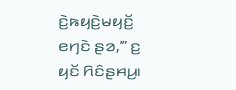ꤢꤧ꤬ꤒꤟꤢꤧ꤬ꤗꤟꤢꤩ꤬ ꤕꤚꤢꤧ ꤔꤤ,’” ꤢ꤬ ꤟꤢꤩ ꤖꤢꤨꤔꤌꤣ꤬꤯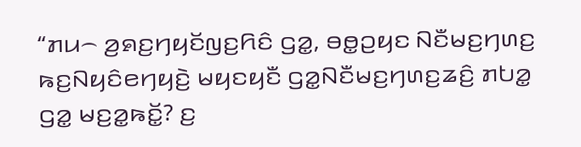“ꤊꤣ꤮ ꤤ꤬ꤎꤢ꤬ꤚꤟꤢꤩꤜꤢ꤬ꤖꤢꤨ ꤞꤤ꤭, ꤋꤥ꤭ꤑꤟꤢ ꤡꤢꤪꤗꤢ꤬ꤚꤛꤢ꤬ ꤒꤢ꤬ꤡꤟꤢꤨꤕꤚꤟꤢꤧ꤬ ꤗꤟꤢꤟꤢꤪ ꤞꤤ꤭ꤡꤢꤪꤗꤢ꤬ꤚꤛꤢ꤬ꤘꤢꤨ꤬ ꤊꤝꤤ꤭ ꤞꤤ꤭ ꤗꤢ꤬ꤤ꤭ꤒꤢꤩ꤭? ꤢ꤬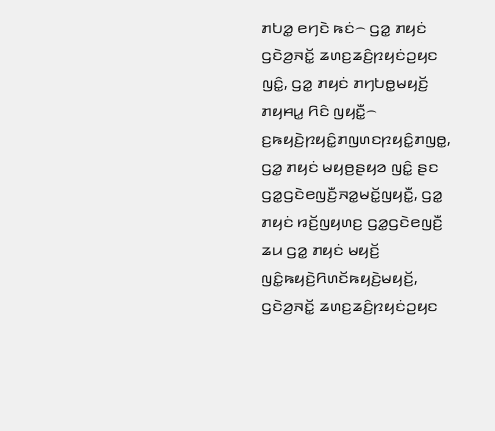ꤊꤝꤤ꤭ ꤕꤚꤢꤧ ꤒꤢꤦ꤮ ꤞꤤ꤭ ꤊꤟꤢꤦ ꤞꤢꤧꤤ꤬ꤏꤢꤩ꤭ ꤘꤛꤢ꤬ꤘꤢꤨ꤬ꤐꤟꤢꤦꤑꤟꤢ ꤜꤢꤨ꤭, ꤞꤤ꤭ ꤊꤟꤢꤦ ꤊꤚꤝꤥ꤭ꤗꤟꤢꤩ꤬ ꤊꤟꤌꤣ꤭ ꤖꤢꤨ ꤜꤟꤢꤪ꤭꤮ ꤢ꤬ꤒꤟꤢꤧ꤬ꤐꤟꤢꤨ꤭ꤊꤜꤛꤢꤐꤟꤢꤨ꤭ꤊꤜꤥ꤭, ꤞꤤ꤭ ꤊꤟꤢꤦ ꤗꤟꤥ꤬ꤔꤟꤤ ꤜꤢꤨ꤭ ꤔꤢ ꤞꤤ꤭ꤞꤢꤧꤕꤜꤢꤪ꤬ꤏꤤ꤭ꤗꤢꤩ꤭ꤜꤟꤢꤪ꤭, ꤞꤤ꤭ ꤊꤟꤢꤦ ꤙꤢꤩ꤬ꤜꤟꤛꤢ꤬ ꤞꤤ꤭ꤞꤢꤧꤕꤜꤢꤪ꤬ ꤘꤣ ꤞꤤ꤭ ꤊꤟꤢꤦ ꤗꤟꤢꤩ꤬ ꤜꤢꤨ꤭ꤒꤟꤢꤧ꤬ꤖꤛꤢꤩꤒꤟꤢꤧ꤬ꤗꤟꤢꤩ꤬,
ꤞꤢꤧꤤ꤬ꤏꤢꤩ꤭ ꤘꤛꤢ꤬ꤘꤢꤨ꤬ꤐꤟꤢꤦꤑꤟꤢ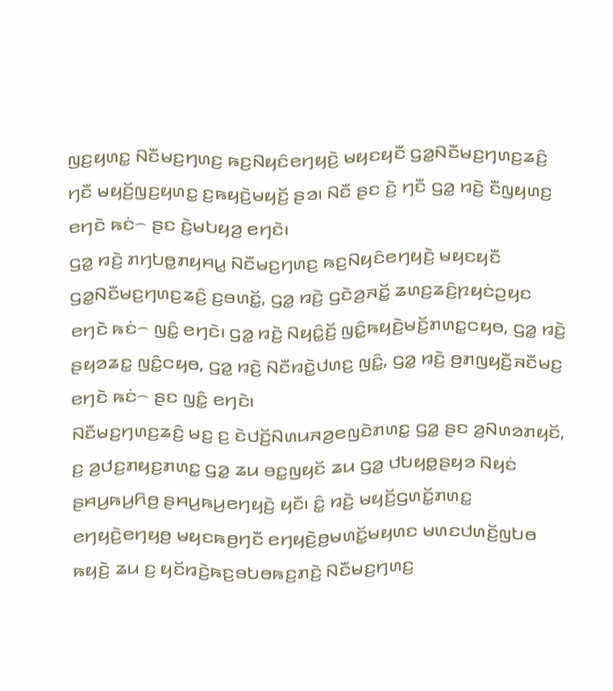ꤜꤢ꤬ꤟꤛꤢ꤭ ꤡꤢꤪꤗꤢ꤬ꤚꤛꤢ꤬ ꤒꤢ꤬ꤡꤟꤢꤨꤕꤚꤟꤢꤧ꤬ ꤗꤟꤢꤟꤢꤪ ꤞꤤ꤭ꤡꤢꤪꤗꤢ꤬ꤚꤛꤢ꤬ꤘꤢꤨ꤬ ꤚꤢꤪ ꤗꤟꤢꤩ꤬ꤜꤢ꤬ꤟꤛꤢ꤭ ꤢ꤬ꤒꤟꤢꤧ꤬ꤗꤟꤢꤩ꤬ ꤔꤤ꤯ ꤡꤢꤪ ꤔꤢ ꤢꤧ꤬ ꤚꤢꤪ ꤞꤤ꤭ ꤙꤢꤧ꤬ ꤢꤪꤜꤟꤛꤢ꤬ ꤕꤚꤢꤧ ꤒꤢꤦ꤮ ꤔꤢ ꤢꤧ꤬ꤗꤝꤟꤤ꤬ ꤕꤚꤢꤧ꤯
ꤞꤤ꤭ ꤙꤢꤧ꤬ ꤊꤚꤝꤥ꤭ꤊꤟꤌꤣ꤭ ꤡꤢꤪꤗꤢ꤬ꤚꤛꤢ꤬ ꤒꤢ꤬ꤡꤟꤢꤨꤕꤚꤟꤢꤧ꤬ ꤗꤟꤢꤟꤢꤪ ꤞꤤ꤭ꤡꤢꤪꤗꤢ꤬ꤚꤛꤢ꤬ꤘꤢꤨ꤬ ꤢ꤬ꤋꤛꤢꤩ꤭, ꤞꤤ꤭ ꤙꤢꤧ꤬ ꤞꤢꤧꤤ꤬ꤏꤢꤩ꤭ ꤘꤛꤢ꤬ꤘꤢꤨ꤬ꤐꤟꤢꤦꤑꤟꤢ ꤕꤚꤢꤧ ꤒꤢꤦ꤮ ꤜꤢꤨ꤭ ꤕꤚꤢꤧ꤯ ꤞꤤ꤭ ꤙꤢꤧ꤬ ꤡꤟꤢꤨ꤭ꤢꤩ꤬ ꤜꤢꤨ꤭ꤒꤟꤢꤧ꤬ꤗꤢꤩ꤬ꤊꤛꤢ꤭ꤍꤟꤥ, ꤞꤤ꤭ ꤙꤢꤧ꤬ ꤔꤟꤤꤘꤢ꤭ ꤜꤢꤨ꤭ꤍꤟꤥ, ꤞꤤ꤭ ꤙꤢꤧ꤬ ꤡꤢꤪꤙꤢꤧ꤭ꤓꤛꤢ꤬ ꤜꤢꤨ꤭, ꤞꤤ꤭ ꤙꤢꤧ꤬ ꤥ꤬ꤊꤜꤟꤢꤪ꤬ꤏꤢꤪꤗꤢ꤬ ꤕꤚꤢꤧ ꤒꤢꤦ꤮ ꤔꤢ ꤜꤢꤨ꤭ ꤕꤚꤢꤧ꤯
ꤡꤢꤪꤗꤢ꤬ꤚꤛꤢ꤬ꤘꤢꤨ꤬ ꤗꤢ꤬ ꤢ꤬ ꤢꤧꤓꤢꤩ꤬ꤡꤛꤣꤏꤤ꤬ꤕꤜꤢꤧꤊꤛꤢ꤭ ꤞꤤ꤭ ꤔꤢ ꤤ꤬ꤡꤛꤤꤊꤟꤢꤩ, ꤢ꤬ ꤤ꤬ꤓꤢ꤬ꤊꤟꤢ꤬ꤊꤛꤢ꤭ ꤞꤤ꤭ ꤘꤣ ꤋꤢ꤭ꤜꤟꤢꤩ ꤘꤣ ꤞꤤ꤭ ꤓꤝꤟꤥ꤭ꤔꤟꤤ ꤡꤟꤢꤦ ꤔꤌꤣ꤬ꤒꤣ꤬ꤖꤥ꤬ ꤔꤌꤣ꤬ꤒꤣ꤬ꤕꤚꤟꤢꤧ꤬ ꤟꤢꤪ꤯ ꤢꤨ꤭ ꤙꤢꤧ꤬ ꤗꤟꤢꤩ꤬ꤞꤛꤢꤩ꤭ꤊꤛꤢ꤭ ꤕꤚꤟꤢꤧ꤬ꤕꤚꤟꤥ꤬ ꤗꤟꤢꤒꤥ꤬ꤚꤢꤪ ꤕꤚꤟꤢꤧ꤬ꤥ꤬ꤗꤛꤢꤩ꤭ꤗꤟꤛꤢ ꤗꤛꤢꤓꤛꤢꤩ꤬ꤜꤝꤥ ꤒꤟꤢꤧ꤬ ꤘꤣ ꤢ꤬ ꤟꤢꤩꤙꤢꤧ꤬ꤒꤢ꤬ꤋꤝꤥꤒꤢ꤬ꤊꤢꤧ꤬ ꤡꤢꤪꤗꤢ꤬ꤚꤛꤢ꤬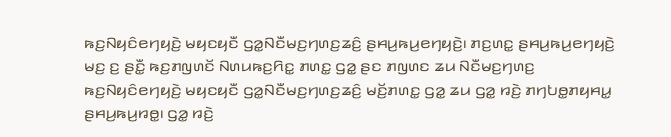ꤒꤢ꤬ꤡꤟꤢꤨꤕꤚꤟꤢꤧ꤬ ꤗꤟꤢꤟꤢꤪ ꤞꤤ꤭ꤡꤢꤪꤗꤢ꤬ꤚꤛꤢ꤬ꤘꤢꤨ꤬ ꤔꤌꤣ꤬ꤒꤣ꤬ꤕꤚꤟꤢꤧ꤬꤯ ꤊꤢ꤬ꤛꤢ꤭ ꤔꤌꤣ꤬ꤒꤣ꤬ꤕꤚꤟꤢꤧ꤬ ꤗꤢ꤬ ꤢ꤬ ꤔꤢꤪ꤭ ꤒꤢ꤬ꤊꤜꤛꤢꤩ ꤡꤛꤣꤒꤢ꤬ꤖꤢ꤭ ꤊꤛꤢ꤭ ꤞꤤ꤭ ꤔꤢ ꤊꤜꤛꤢ ꤘꤣ ꤡꤢꤪꤗꤢ꤬ꤚꤛꤢ꤬ ꤒꤢ꤬ꤡꤟꤢꤨꤕꤚꤟꤢꤧ꤬ ꤗꤟꤢꤟꤢꤪ ꤞꤤ꤭ꤡꤢꤪꤗꤢ꤬ꤚꤛꤢ꤬ꤘꤢꤨ꤬ ꤗꤢꤩ꤬ꤊꤛꤢ꤭ ꤞꤤ꤭ ꤘꤣ ꤞꤤ꤭ ꤙꤢꤧ꤬ ꤊꤚꤝꤥ꤭ꤊꤟꤌꤣ꤭ ꤔꤌꤣ꤬ꤒꤣ꤬ꤙꤥ꤭꤯ ꤞꤤ꤭ ꤙꤢꤧ꤬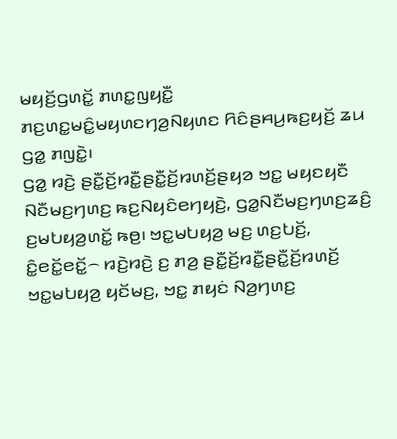ꤗꤟꤢꤩ꤬ꤞꤛꤢꤩ꤭ ꤊꤛꤢ꤭ꤜꤟꤢꤪ꤭ ꤊꤢ꤬ꤛꤢ꤭ꤗꤢꤨ꤭ꤗꤟꤛꤢꤚꤤ꤬ꤡꤟꤛꤢ ꤖꤢꤨꤔꤌꤣ꤬ꤒꤢ꤬ꤟꤢꤩ꤬ ꤘꤣ ꤞꤤ꤭ ꤊꤜꤢꤧ꤭꤯
ꤞꤤ꤭ ꤙꤢꤧ꤬ ꤔꤢꤪ꤭ꤢꤩ꤬ꤙꤢꤪ꤭ꤔꤢꤪ꤭ꤢꤩ꤬ꤙꤛꤢꤩ꤬ꤔꤟꤤ ꤠꤢ꤭ ꤗꤟꤢꤟꤢꤪ ꤡꤢꤪꤗꤢ꤬ꤚꤛꤢ꤬ ꤒꤢ꤬ꤡꤟꤢꤨꤕꤚꤟꤢꤧ꤬, ꤞꤤ꤭ꤡꤢꤪꤗꤢ꤬ꤚꤛꤢ꤬ꤘꤢꤨ꤬ ꤢ꤬ꤗꤝꤟꤤ꤬ꤛꤢꤩ꤭ ꤒꤥ꤬꤯ ꤠꤢ꤭ꤗꤝꤟꤤ꤬ ꤗꤢ꤬ ꤛꤢ꤬ꤝꤢꤩ꤬, ꤢꤨ꤭ꤕꤢꤩ꤭ꤕꤢꤩ꤭꤮ ꤙꤢꤧ꤬ꤙꤢꤧ꤬ ꤢ꤬ ꤊꤤ꤬ ꤔꤢꤪ꤭ꤢꤩ꤬ꤙꤢꤪ꤭ꤔꤢꤪ꤭ꤢꤩ꤬ꤙꤛꤢꤩ꤬ ꤠꤢ꤭ꤗꤝꤟꤤ꤬ ꤟꤢꤩꤗꤢ꤬, ꤠꤢ꤭ ꤊꤟꤢꤦ ꤡꤤ꤬ꤚꤛꤢ꤬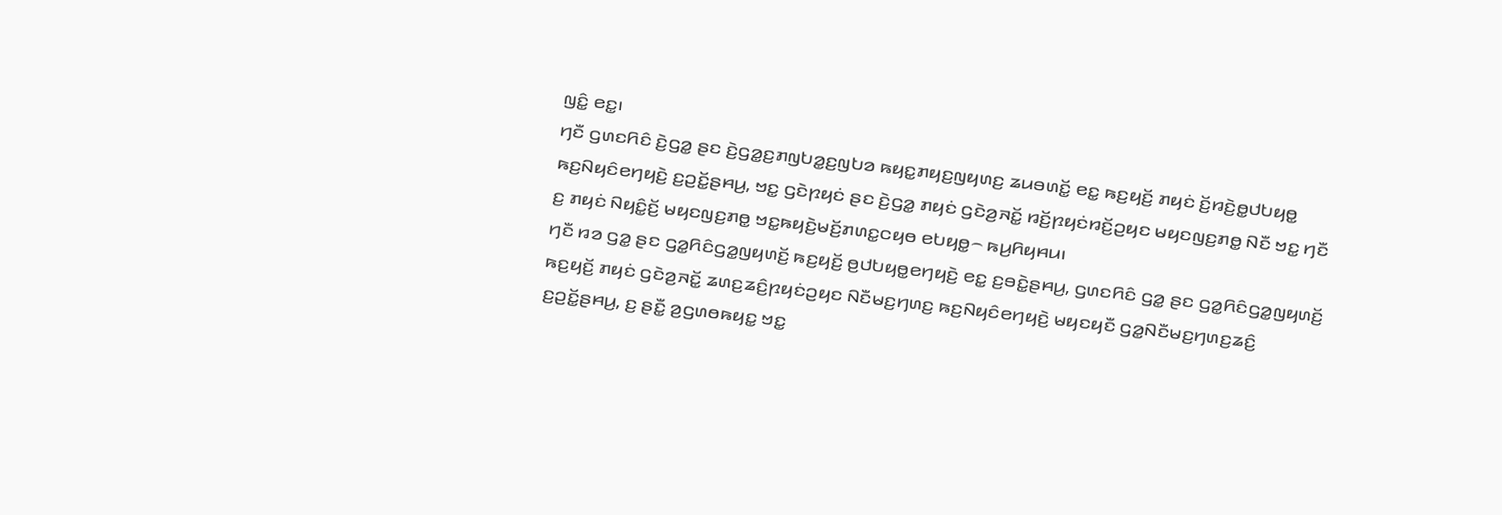ꤜꤢꤨ꤭ ꤕꤢ꤭꤯
ꤚꤢꤪ ꤞꤛꤢꤖꤢꤨ ꤢꤧ꤬ꤞꤤ꤭ ꤔꤢ ꤢꤧ꤬ꤞꤤ꤭ꤢ꤬ꤊꤜꤝꤤ꤭ꤢ꤬ꤜꤝꤤ ꤒꤟꤢ꤭ꤊꤟꤢ꤬ꤜꤟꤛꤢ꤬ ꤘꤣꤋꤛꤢꤩ꤭ ꤕꤢ꤭ ꤒꤢ꤬ꤟꤢꤩ꤬ ꤊꤟꤢꤦ ꤢꤩ꤬ꤙꤢꤧ꤬ꤥ꤭ꤓꤝꤟꤥ꤭ ꤒꤢ꤬ꤡꤟꤢꤨꤕꤚꤟꤢꤧ꤬ ꤢ꤬ꤑꤢꤩ꤭ꤔꤌꤣ꤬, ꤠꤢ꤭ ꤞꤢꤧꤐꤟꤢꤦ ꤔꤢ ꤢꤧ꤬ꤞꤤ꤭ ꤊꤟꤢꤦ ꤞꤢꤧꤤ꤬ꤏꤢꤩ꤭ ꤙꤢꤩ꤬ꤐꤟꤢꤦꤙꤢꤩ꤬ꤑꤟꤢ ꤗꤟꤢꤜꤢ꤬ꤊꤥ꤭ ꤡꤢꤪ ꤠꤢ꤭ ꤚꤢꤪ ꤢ꤬ ꤊꤟꤢꤦ ꤡꤟꤢꤨ꤭ꤢꤩ꤬ ꤗꤟꤢꤜꤢ꤬ꤊꤥ꤭ ꤠꤢ꤭ꤒꤟꤢꤧ꤬ꤗꤢꤩ꤬ꤊꤛꤢ꤭ꤍꤟꤥ ꤕꤝꤟꤥ꤭꤮ ꤒꤣ꤬ꤖꤟꤌꤣ꤯
ꤚꤢꤪ ꤙꤤ ꤞꤤ꤭ ꤔꤢ ꤞꤤ꤭ꤖꤢꤨꤞꤤ꤭ꤜꤟꤛꤢꤩ꤬ ꤒꤢ꤬ꤟꤢꤩ꤬ ꤥ꤬ꤓꤝꤟꤥ꤭ꤕꤚꤟꤢꤧ꤬ ꤕꤢ꤭ ꤢ꤬ꤋꤢꤧ꤭ꤔꤌꤣ꤬, ꤞꤛꤢꤖꤢꤨ ꤞꤤ꤭ ꤔꤢ ꤞꤤ꤭ꤖꤢꤨꤞꤤ꤭ꤜꤟꤛꤢꤩ꤬ ꤒꤢ꤬ꤟꤢꤩ꤬ ꤊꤟꤢꤦ ꤞꤢꤧꤤ꤬ꤏꤢꤩ꤭ ꤘꤛꤢ꤬ꤘꤢꤨ꤬ꤐꤟꤢꤦꤑꤟꤢ ꤡꤢꤪꤗꤢ꤬ꤚꤛꤢ꤬ ꤒꤢ꤬ꤡꤟꤢꤨꤕꤚꤟꤢꤧ꤬ ꤗꤟꤢꤟꤢꤪ ꤞꤤ꤭ꤡꤢꤪꤗꤢ꤬ꤚꤛꤢ꤬ꤘꤢꤨ꤬ ꤢ꤬ꤑꤢꤩ꤭ꤔꤌꤣ꤬, ꤢ꤬ ꤔꤢꤪ꤭ ꤤ꤬ꤞꤛꤥꤒꤟꤢ꤭ ꤠꤢ꤭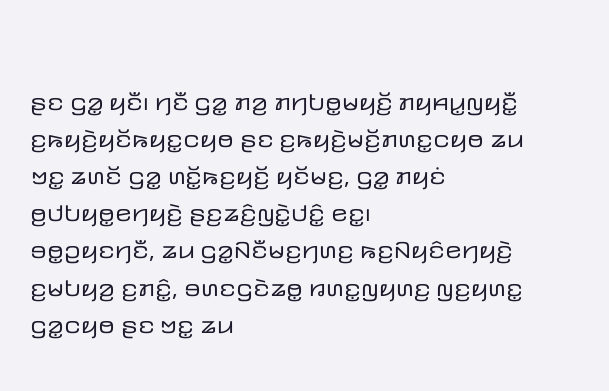ꤔꤢ ꤞꤤ꤭ ꤟꤢꤪ꤯ ꤚꤢꤪ ꤞꤤ꤭ ꤊꤤ꤬ ꤊꤚꤝꤥ꤭ꤗꤟꤢꤩ꤬ ꤊꤟꤌꤣ꤭ꤜꤟꤢꤪ꤭ ꤢ꤬ꤒꤟꤢꤧ꤬ꤟꤢꤩꤒꤟꤢ꤭ꤍꤟꤥ ꤔꤢ ꤢ꤬ꤒꤟꤢꤧ꤬ꤗꤢꤩ꤬ꤊꤛꤢ꤭ꤍꤟꤥ ꤘꤣ ꤠꤢ꤭ ꤘꤛꤢꤩ ꤞꤤ꤭ ꤛꤢꤩ꤭ꤒꤢ꤬ꤟꤢꤩ꤬ ꤟꤢꤩꤗꤢ꤬, ꤞꤤ꤭ ꤊꤟꤢꤦ ꤥ꤬ꤓꤝꤟꤥ꤭ꤕꤚꤟꤢꤧ꤬ ꤔꤢ꤬ꤘꤢꤨ꤬ꤜꤢꤧ꤭ꤓꤢꤨ꤭ ꤕꤢ꤭꤯
ꤋꤥ꤭ꤑꤟꤢꤚꤢꤪ, ꤘꤣ ꤞꤤ꤭ꤡꤢꤪꤗꤢ꤬ꤚꤛꤢ꤬ ꤒꤢ꤬ꤡꤟꤢꤨꤕꤚꤟꤢꤧ꤬ ꤢ꤬ꤗꤝꤟꤤ꤬ ꤢ꤬ꤊꤢꤨ꤭, ꤋꤛꤢꤞꤢꤧꤘꤥ꤭ ꤙꤛꤢ꤭ꤜꤟꤛꤢ꤬ ꤜꤢ꤬ꤟꤛꤢ꤭ ꤞꤤ꤭ꤍꤟꤥ ꤔꤢ ꤠꤢ꤭ ꤘꤣ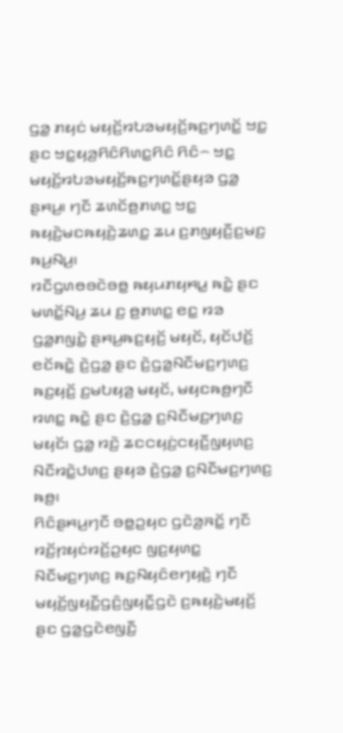ꤞꤤ꤭ ꤊꤟꤢꤦ ꤗꤟꤢꤩ꤬ꤙꤝꤤꤗꤟꤢꤩ꤬ꤒꤢ꤬ꤚꤛꤢꤩ꤭ ꤠꤢ꤭ ꤔꤢ ꤠꤢ꤭ꤟꤤ꤬ꤖꤢꤨꤖꤛꤢ꤭ꤖꤢꤨ ꤖꤢꤨ꤮ ꤠꤢ꤭ ꤗꤟꤢꤩ꤬ꤙꤝꤤꤗꤟꤢꤩ꤬ꤒꤢ꤬ꤚꤛꤢꤩ꤭ꤔꤟꤤ ꤞꤤ꤭ ꤔꤌꤣ꤬꤯ ꤚꤢꤪ ꤘꤛꤢꤩꤥ꤬ꤊꤛꤢ꤭ ꤠꤢ꤭ ꤒꤟꤢꤧ꤬ꤗꤢꤒꤟꤢꤧ꤬ꤘꤛꤢ꤭ ꤘꤣ ꤢ꤬ꤊꤜꤟꤢꤪ꤬ꤢ꤬ꤗꤢ꤬ ꤒꤣ꤬ꤡꤣ꤬꤯
ꤙꤢꤪꤞꤛꤥꤋꤢꤧꤋꤥ꤭ ꤒꤟꤣꤊꤟꤌꤣ꤭ ꤒꤢꤧ꤭ ꤔꤢ ꤗꤛꤢꤩ꤭ꤡꤣ꤬ ꤘꤣ ꤢ꤬ ꤥ꤬ꤊꤛꤢ꤭ ꤕꤢ꤭ ꤙꤤ ꤞꤤ꤭ꤊꤜꤢꤧ꤭ ꤔꤌꤣ꤬ꤒꤢ꤬ꤟꤢꤩ꤬ ꤗꤟꤢꤩ, ꤟꤢꤩꤓꤢꤩ꤬ ꤕꤢꤩꤒꤢꤧ꤭ ꤢꤧ꤬ꤞꤤ꤭ ꤔꤢ ꤢꤧ꤬ꤞꤤ꤭ꤡꤢꤪꤗꤢ꤬ꤚꤛꤢ꤬ ꤒꤢ꤬ꤟꤢꤩ꤬ ꤢ꤬ꤗꤝꤟꤤ꤬ ꤗꤟꤢꤩ, ꤗꤟꤢꤒꤥ꤬ꤚꤢꤪ ꤙꤛꤢ꤭ ꤒꤢꤧ꤭ ꤔꤢ ꤢꤧ꤬ꤞꤤ꤭ ꤢ꤬ꤡꤢꤪꤗꤢ꤬ꤚꤛꤢ꤬ ꤗꤟꤢꤩ꤯ ꤞꤤ꤭ ꤙꤢꤧ꤬ ꤘꤢꤍꤟꤢꤦ꤬ꤍꤟꤢꤪ꤬ꤜꤟꤛꤢ꤬ ꤡꤢꤪꤙꤢꤧ꤭ꤓꤛꤢ꤬ ꤔꤟꤤ ꤢꤧ꤬ꤞꤤ꤭ ꤢ꤬ꤡꤢꤪꤗꤢ꤬ꤚꤛꤢ꤬ ꤒꤥ꤬꤯
ꤖꤢꤨꤔꤌꤣ꤬ꤚꤢꤪ ꤋꤥ꤭ꤑꤟꤢ ꤞꤢꤧꤤ꤬ꤏꤢꤩ꤭ ꤚꤢꤪ ꤙꤢꤩ꤬ꤐꤟꤢꤦꤙꤢꤩ꤬ꤑꤟꤢ ꤜꤢ꤬ꤟꤛꤢ꤭ ꤡꤢꤪꤗꤢ꤬ꤚꤛꤢ꤬ ꤒꤢ꤬ꤡꤟꤢꤨꤕꤚꤟꤢꤧ꤬ ꤚꤢꤪ ꤗꤟꤢꤩ꤬ꤜꤟꤢꤪ꤭ꤞꤢꤨ꤬ꤜꤟꤢꤪ꤭ꤞꤢꤧ ꤢ꤬ꤒꤟꤢꤧ꤬ꤗꤟꤢꤩ꤬ ꤔꤢ ꤞꤤ꤭ꤞꤢꤧꤕꤜꤢꤪ꤬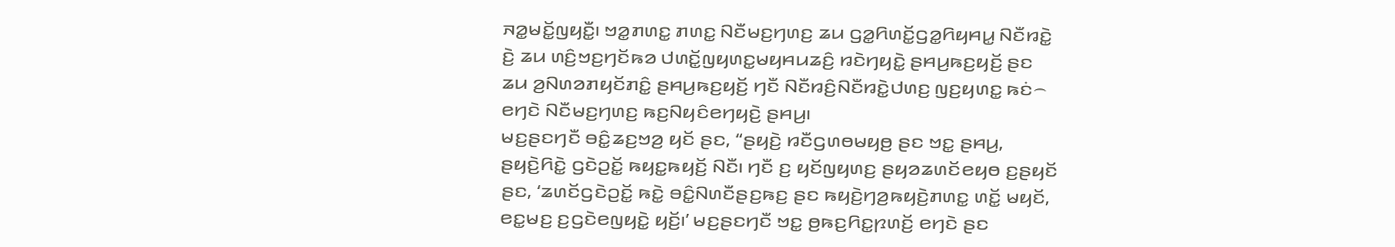ꤏꤤ꤭ꤗꤢꤩ꤭ꤜꤟꤢꤪ꤭꤯ ꤠꤤ꤭ꤊꤛꤢ꤭ ꤊꤛꤢ꤭ ꤡꤢꤪꤗꤢ꤬ꤚꤛꤢ꤬ ꤘꤣ ꤞꤤ꤭ꤖꤛꤢꤩ꤭ꤞꤤ꤭ꤖꤟꤌꤣ꤭ ꤡꤢꤪꤙꤢꤧ꤭ ꤢꤧ꤬ ꤘꤣ ꤛꤢꤨ꤬ꤠꤢ꤬ꤚꤢꤩꤒꤤ ꤓꤛꤢꤩ꤭ꤜꤟꤛꤢ꤭ꤗꤟꤌꤣꤘꤢꤨ꤬ ꤙꤢꤧꤚꤟꤢꤧ꤭ ꤔꤌꤣ꤬ꤒꤢ꤬ꤟꤢꤩ꤬ ꤔꤢ ꤘꤣ ꤤ꤬ꤡꤛꤤꤊꤟꤢꤩꤊꤢꤨ꤭ ꤔꤌꤣ꤬ꤒꤢ꤬ꤟꤢꤩ꤬ ꤚꤢꤪ ꤡꤢꤪꤙꤢꤨ꤬ꤡꤢꤪꤙꤢꤧ꤭ꤓꤛꤢ꤬ ꤜꤢ꤬ꤟꤛꤢ꤭ ꤒꤢꤦ꤮ ꤕꤚꤢꤧ ꤡꤢꤪꤗꤢ꤬ꤚꤛꤢ꤬ ꤒꤢ꤬ꤡꤟꤢꤨꤕꤚꤟꤢꤧ꤬ ꤔꤌꤣ꤬꤯
ꤗꤢ꤬ꤔꤢꤚꤢꤪ ꤋꤢꤨ꤭ꤘꤢ꤬ꤠꤤ꤬ ꤟꤢꤩ ꤔꤢ, “ꤔꤟꤢꤧ꤬ ꤙꤢꤪꤞꤛꤥꤗꤟꤥ꤬ ꤔꤢ ꤠꤢ꤭ ꤔꤌꤣ꤬, ꤔꤟꤢꤧ꤬ꤖꤢꤧ꤭ ꤞꤢꤧꤑꤢꤩ꤭ ꤒꤟꤢ꤭ꤒꤟꤢꤩ꤬ ꤡꤢꤪ꤯ ꤚꤢꤪ ꤢ꤬ ꤟꤢꤩꤜꤟꤛꤢ꤬ ꤔꤟꤤꤘꤛꤢꤩꤕꤟꤥ ꤢ꤬ꤔꤟꤢꤩ ꤔꤢ, ‘ꤘꤛꤢꤩꤞꤢꤧꤑꤢꤩ꤭ ꤒꤢꤧ꤭ ꤋꤢꤨ꤭ꤡꤛꤢꤪꤔꤢ꤬ꤒꤢ꤬ ꤔꤢ ꤒꤟꤢꤧ꤬ꤚꤤ꤬ꤒꤟꤢꤧ꤬ꤊꤛꤢ꤭ ꤛꤢꤩ꤭ ꤗꤟꤢꤩ, ꤕꤢ꤭ꤗꤢ꤬ ꤢ꤬ꤞꤢꤧꤕꤜꤟꤢꤧ꤭ ꤟꤢꤩ꤬꤯’ ꤗꤢ꤬ꤔꤢꤚꤢꤪ ꤠꤢ꤭ ꤥ꤬ꤒꤢ꤬ꤖꤢ꤭ꤐꤛꤢꤩ꤬ ꤕꤚꤢꤧ ꤔꤢ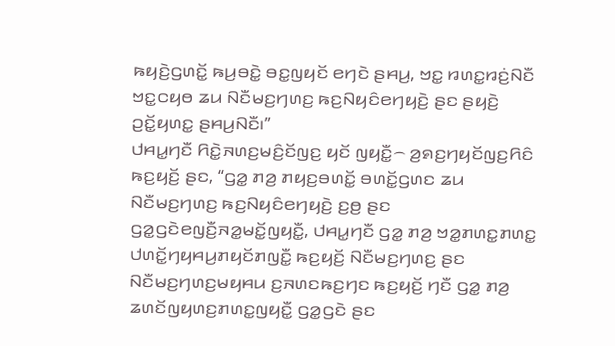ꤒꤟꤢꤧ꤬ꤞꤛꤢꤩ꤭ ꤒꤣ꤬ꤋꤢꤧ꤭ ꤋꤢ꤭ꤜꤟꤢꤩ ꤕꤚꤢꤧ ꤔꤌꤣ꤬, ꤠꤢ꤭ ꤙꤛꤢ꤭ꤙꤢꤦ꤬ꤡꤢꤪ ꤠꤢ꤭ꤍꤟꤥ ꤘꤣ ꤡꤢꤪꤗꤢ꤬ꤚꤛꤢ꤬ ꤒꤢ꤬ꤡꤟꤢꤨꤕꤚꤟꤢꤧ꤬ ꤔꤢ ꤔꤟꤢꤧ꤬ ꤑꤢꤩ꤭ꤟꤛꤢ꤭ ꤔꤌꤣ꤬ꤡꤢꤪ꤯”
ꤓꤌꤣ꤭ꤚꤢꤪ ꤖꤢꤧ꤭ꤏꤛꤢ꤬ꤗꤢꤨ꤬ꤢꤩꤜꤢ꤬ ꤟꤢꤩ ꤜꤟꤢꤪ꤭꤮ ꤤ꤬ꤎꤢ꤬ꤚꤟꤢꤩꤜꤢ꤬ꤖꤢꤨ ꤒꤢ꤬ꤟꤢꤩ꤬ ꤔꤢ, “ꤞꤤ꤭ ꤊꤤ꤬ ꤊꤟꤢ꤬ꤋꤛꤢꤩ꤭ ꤋꤛꤢꤩ꤭ꤞꤛꤢ ꤘꤣ ꤡꤢꤪꤗꤢ꤬ꤚꤛꤢ꤬ ꤒꤢ꤬ꤡꤟꤢꤨꤕꤚꤟꤢꤧ꤬ ꤢ꤬ꤥ꤬ ꤔꤢ ꤞꤤ꤭ꤞꤢꤧꤕꤜꤢꤪ꤬ꤏꤤ꤭ꤗꤢꤩ꤭ꤜꤟꤢꤪ꤭, ꤓꤌꤣ꤭ꤚꤢꤪ ꤞꤤ꤭ ꤊꤤ꤬ ꤠꤤ꤭ꤊꤛꤢ꤭ꤊꤛꤢ꤭ ꤓꤛꤢꤩ꤭ꤚꤟꤌꤣ꤬ꤊꤟꤢꤩꤊꤜꤢꤪ꤭ ꤒꤢ꤬ꤟꤢꤩ꤬ ꤡꤢꤪꤗꤢ꤬ꤚꤛꤢ꤬ ꤔꤢ ꤡꤢꤪꤗꤢ꤬ꤚꤛꤢ꤬ꤗꤟꤌꤣ ꤢ꤬ꤏꤛꤢꤒꤢ꤬ꤚꤢ ꤒꤢ꤬ꤟꤢꤩ꤬ ꤚꤢꤪ ꤞꤤ꤭ ꤊꤤ꤬ ꤘꤛꤢꤩꤜꤟꤛꤢ꤬ꤊꤛꤢ꤭ꤜꤟꤢꤪ꤭ ꤞꤤ꤭ꤞꤢꤧ ꤔꤢ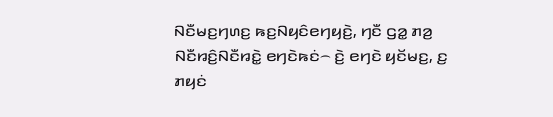ꤡꤢꤪꤗꤢ꤬ꤚꤛꤢ꤬ ꤒꤢ꤬ꤡꤟꤢꤨꤕꤚꤟꤢꤧ꤬, ꤚꤢꤪ ꤞꤤ꤭ ꤊꤤ꤬ ꤡꤢꤪꤙꤢꤨ꤬ꤡꤢꤪꤙꤢꤧ꤭ ꤕꤚꤢꤧꤒꤢꤦ꤮ ꤢꤧ꤬ ꤕꤚꤢꤧ ꤟꤢꤩꤗꤢ꤬, ꤢ꤬ ꤊꤟꤢꤦ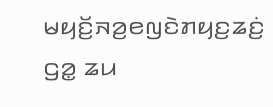ꤗꤟꤢꤩ꤬ꤏꤤ꤬ꤕꤜꤢꤧꤊꤟꤢ꤬ꤘꤢꤦ꤬ ꤞꤤ꤭ ꤘꤣ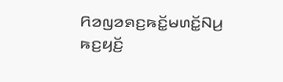ꤖꤤꤜꤤꤎꤢ꤬ꤒꤢꤩ꤭ꤗꤛꤢꤩ꤭ꤡꤣ꤬ ꤒꤢ꤬ꤟꤢꤩ꤬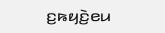ꤢ꤬ꤒꤟꤢꤧ꤬ꤕꤣ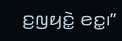ꤢ꤬ꤜꤟꤢꤧ꤭ ꤕꤢ꤭꤯”